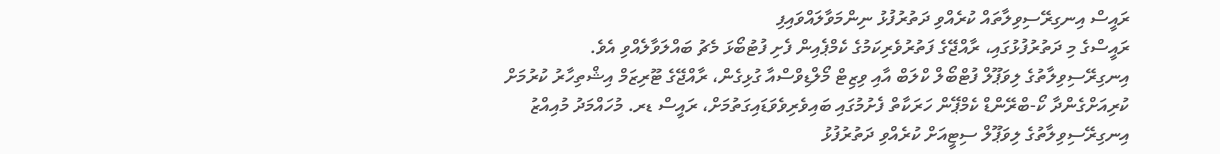ރައީސް އިނގިރޭސިވިލާތައް ކުރެއްވި ދަތުރުފުޅު ނިންމަވާލައްވައިފި
ރައީސްގެ މި ދަތުރުފުޅުގައި، ރާއްޖޭގެ ފަތުރުވެރިކަމުގެ ކެމްޕެއިން ފެށި ފުޓުބޯޅަ މެޗު ބައްލަވާލެއްވި އެވެ.
އިނގިރޭސިވިލާތުގެ ލިވަޕޫލް ފުޓްބޯލް ކްލަބް އާއި ވިޒިޓް މޯލްޑިވްސްއާ ގުޅިގެން، ރާއްޖޭގެ ޓޫރިޒަމް އިޝްތިހާރު ކުރުމަށް ކުރިއަށްގެންދާ ކޯ-ބްރޭންޑް ކެމްޕޭން ހަރަކާތް ފެށުމުގައި ބައިވެރިވެވަޑައިގަތުމަށް، ރައީސް ޑރ. މުހައްމަދު މުއިއްޒު އިނގިރޭސިވިލާތުގެ ލިވަޕޫލް ސިޓީއަށް ކުރެއްވި ދަތުރުފުޅު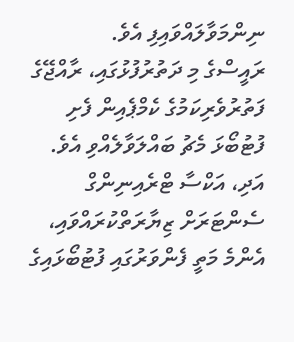ނިންމަވާލައްވައިފި އެވެ.
ރައީސްގެ މި ދަތުރުފުޅުގައި، ރާއްޖޭގެ ފަތުރުވެރިކަމުގެ ކެމްޕެއިން ފެށި ފުޓުބޯޅަ މެޗު ބައްލަވާލެއްވި އެވެ. އަދި، އަކްސާ ޓްރެއިނިންގް ސެންޓަރަށް ޒިޔާރަތްކުރައްވައި، އެންމެ މަތީ ފެންވަރުގައި ފުޓުބޯޅައިގެ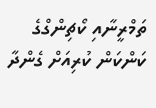ތަމްރީނާއި ކޯޗިންގްގެ ކަންކަން ކުރިއަށް ގެންދާ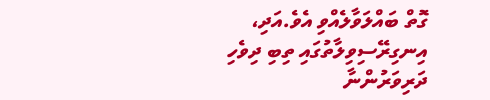ގޮތް ބައްލަވާލެއްވި އެވެ.އަދި، އިނގިރޭސިވިލާތުގައި ތިބި ދިވެހި ދަރިވަރުންނާ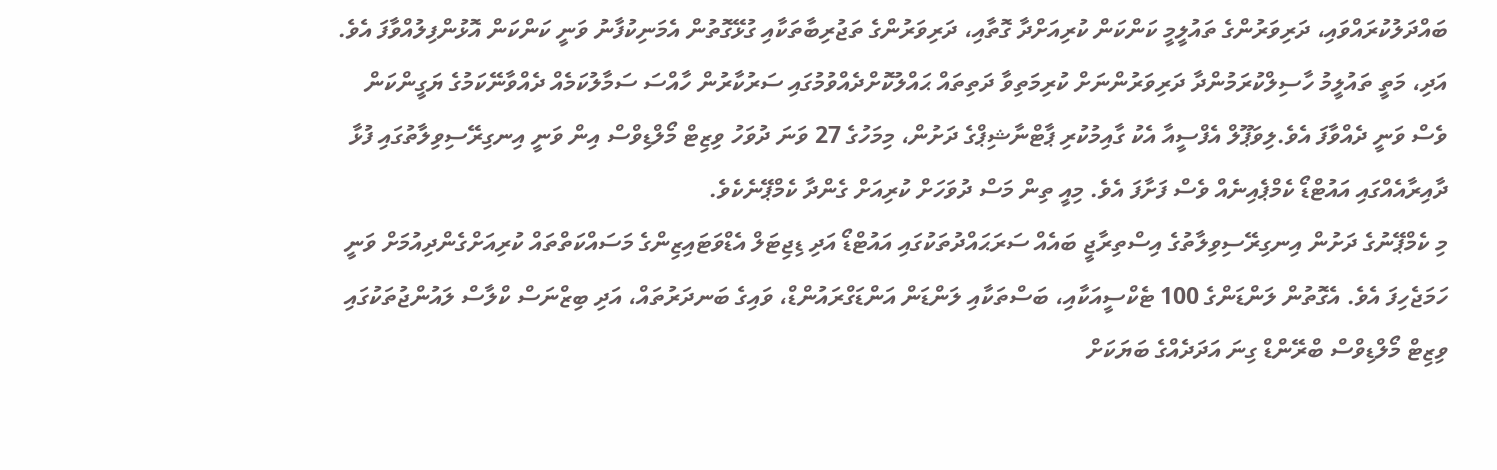ބައްދަލުކުރައްވައި، ދަރިވަރުންގެ ތައުލީމީ ކަންކަން ކުރިއަށްދާ ގޮތާއި، ދަރިވަރުންގެ ތަޖުރިބާތަކާއި ގުޅޭގޮތުން އެމަނިކުފާނު ވަނީ ކަންކަން އޮޅުންފިލުއްވާފަ އެވެ. އަދި، މަތީ ތައުލީމު ހާސިލްކުރަމުންދާ ދަރިވަރުންނަށް ކުރިމަތިވާ ދަތިތައް ޙައްލުކޮށްދެއްވުމުގައި ސަރުކާރުން ހާއްސަ ސަމާލުކަމެއް ދެއްވާނޭކަމުގެ ޔަގީންކަން ވެސް ވަނީ ދެއްވާފަ އެވެ.ލިވަޕޫލް އެފްސީއާ އެކު ގާއިމުކުރި ޕާޓްނާޝިޕްގެ ދަށުން، މިމަހުގެ 27 ވަނަ ދުވަހު ވިޒިޓް މޯލްޑިވްސް އިން ވަނީ އިނގިރޭސިވިލާތުގައި ފުޅާ ދާއިރާއެއްގައި އައުޓްޑޯ ކެމްޕެއިނެއް ވެސް ފަށާފަ އެވެ. މިއީ ތިން މަސް ދުވަހަށް ކުރިއަށް ގެންދާ ކެމްޕޭނެކެވެ.
މި ކެމްޕޭނުގެ ދަށުން އިނގިރޭސިވިލާތުގެ އިސްތިރާޖީ ބައެއް ސަރަޙައްދުތަކުގައި އައުޓްޑޯ އަދި ޑިޖިޓަލް އެޑްވަޓައިޒިންގެ މަސައްކަތްތައް ކުރިއަށްގެންދިއުމަށް ވަނީ ހަމަޖެހިފަ އެވެ. އެގޮތުން ލަންޑަންގެ 100 ޓެކްސީއަކާއި، ބަސްތަކާއި ލަންޑަން އަންޑަގްރައުންޑް، ވައިގެ ބަނދަރުތައް، އަދި ބިޒްނަސް ކްލާސް ލައުންޖުތަކުގައި ވިޒިޓް މޯލްޑިވްސް ބްރޭންޑް ގިނަ އަދަދެއްގެ ބަޔަކަށް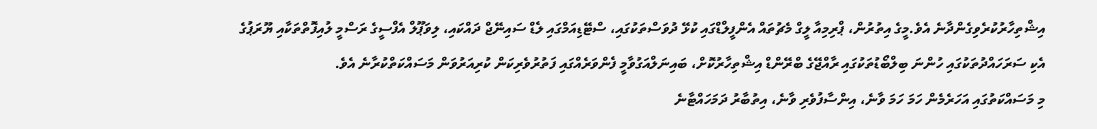އިޝްތިހާރުކުރެވިގެންދާނެ އެވެ.މީގެ އިތުރުން، ޕްރިމިއާ ލީގް މެޗުތައް އެންފީލްޑްގައި ކުޅޭ ދުވަސްތަކުގައި، ސްޓޭޑިއަމްގައި ލެޑް ސައިނޭޖް ދައްކައި، ލިވަޕޫލް އެފްސީގެ ރަސްމީ ލުއިފޮތްތަކާއި ޔޫރަޕުގެ އެކި ސަރަހައްދުތަކުގައި ހުންނަ ބިލްބޯޑުތަކުގައި ރާއްޖޭގެ ބްރޭންޑް އިޝްތިހާރުކޮށް، ބައިނަލްއަގުވާމީ ފެންވަރެއްގައި ފަތުރުވެރިކަން ކުރިއަރުވަން މަސައްކަތްކުރާނެ އެވެ.
މި މަސައްކަތުގައި އަހަރެމެން ހަމަ ހަމަ ވާނެ، އިންސާފުވެރި ވާނެ، އިތުބާރު ދަމަހައްޓާނެ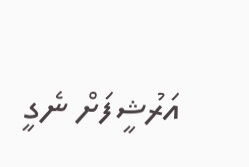އަރުޝީފަށް ނެގީ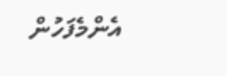އެންމެފަހުން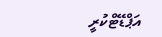އަޕްޑޭޓްކުރީ